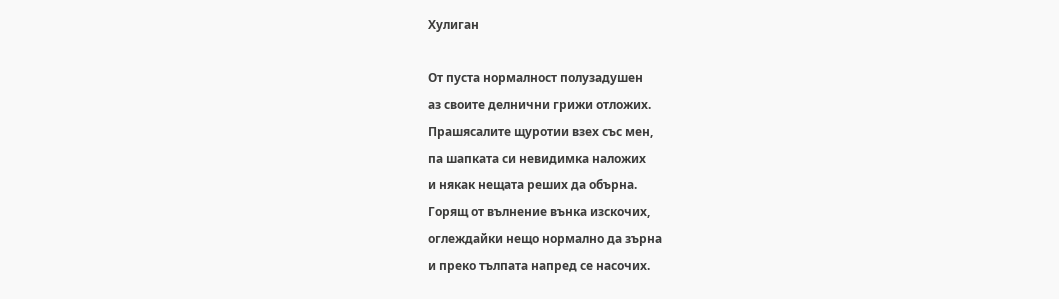Хулиган

От пуста нормалност полузадушен
аз своите делнични грижи отложих.
Прашясалите щуротии взех със мен,
па шапката си невидимка наложих
и някак нещата реших да обърна.
Горящ от вълнение вънка изскочих,
оглеждайки нещо нормално да зърна
и преко тълпата напред се насочих.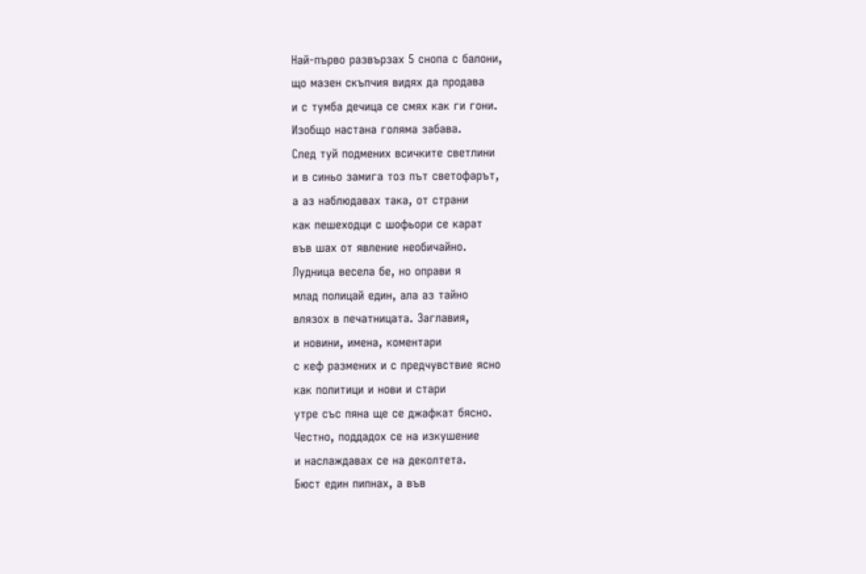Най-първо развързах 5 снопа с балони,
що мазен скъпчия видях да продава
и с тумба дечица се смях как ги гони.
Изобщо настана голяма забава.
След туй подмених всичките светлини
и в синьо замига тоз път светофарът,
а аз наблюдавах така, от страни
как пешеходци с шофьори се карат
във шах от явление необичайно.
Лудница весела бе, но оправи я
млад полицай един, ала аз тайно
влязох в печатницата. Заглавия,
и новини, имена, коментари
с кеф размених и с предчувствие ясно
как политици и нови и стари
утре със пяна ще се джафкат бясно.
Честно, поддадох се на изкушение
и наслаждавах се на деколтета.
Бюст един пипнах, а във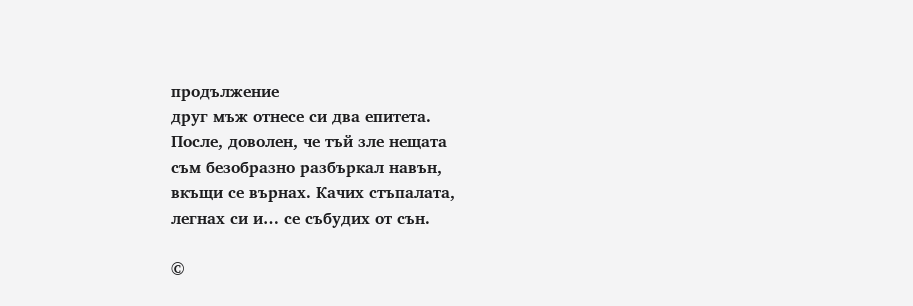продължение
друг мъж отнесе си два епитета.
После, доволен, че тъй зле нещата
съм безобразно разбъркал навън,
вкъщи се върнах. Качих стъпалата,
легнах си и… се събудих от сън.

©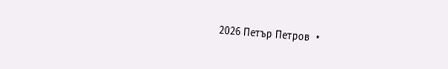2026 Петър Петров  •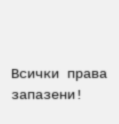Всички права запазени!